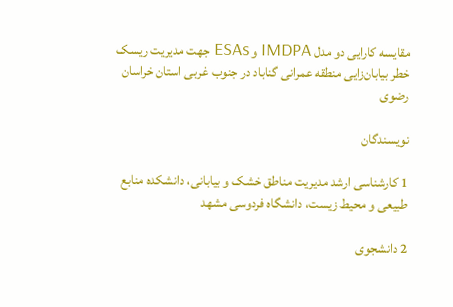مقایسه کارایی دو مدل IMDPA و ESAs جهت مدیریت ریسک خطر بیابان‌زایی منطقه عمرانی گناباد در جنوب غربی استان خراسان رضوی

نویسندگان

1 کارشناسی ارشد مدیریت مناطق خشک و بیابانی، دانشکده منابع طبیعی و محیط زیست، دانشگاه فردوسی مشهد

2 دانشجوی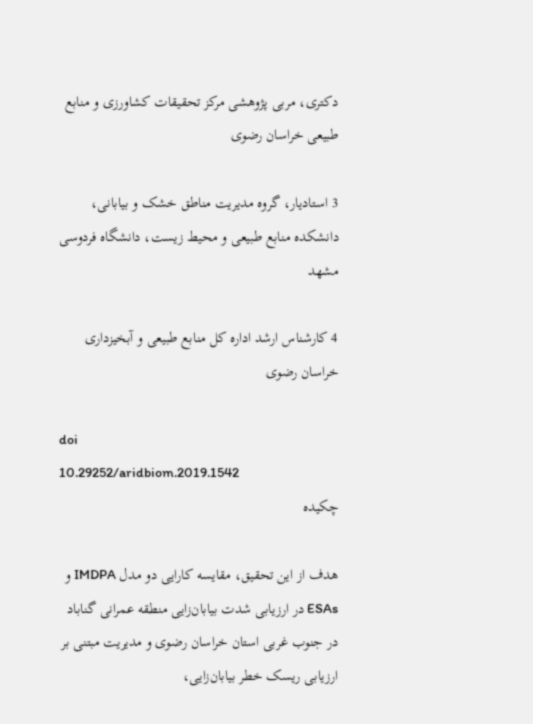دکتری، مربی پژوهشی مرکز تحقیقات کشاورزی و منابع طبیعی خراسان رضوی

3 استاد‌یار، گروه مدیریت مناطق خشک و بیابانی، دانشکده منابع طبیعی و محیط زیست، دانشگاه فردوسی مشهد

4 کارشناس ارشد اداره کل منابع طبیعی و آبخیزداری خراسان رضوی

doi
10.29252/aridbiom.2019.1542
چکیده

هدف از این تحقیق، مقایسه کارایی دو مدل IMDPA و ESAs در ارزیابی شدت بیابان‌زایی منطقه عمرانی گناباد در جنوب غربی استان خراسان رضوی و مدیریت مبتنی بر ارزیابی ریسک خطر بیابان‌زایی،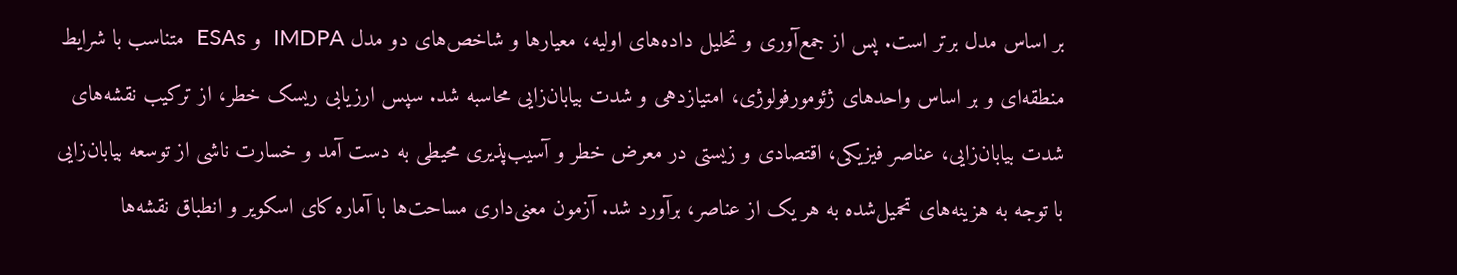بر اساس مدل برتر است. پس از جمع‌‌آوری و تحلیل داده‌های اولیه، معیارها و شاخص‌های دو مدل IMDPA  و ESAs  متناسب با شرایط منطقه‌ای و بر اساس واحدهای ژئومورفولوژی، امتیازدهی و شدت بیابان‌زایی محاسبه شد. سپس ارزیابی ریسک خطر، از ترکیب نقشه‌های شدت بیابان‌زایی، عناصر فیزیکی، اقتصادی و زیستی در معرض خطر و آسیب‌پذیری محیطی به دست آمد و خسارت ناشی از توسعه بیابان‌زایی با توجه به هزینه‌های تحمیل‌شده به هر یک از عناصر، برآورد شد. آزمون معنی‌داری مساحت‌ها با آماره کای اسکویر و انطباق نقشه‌ها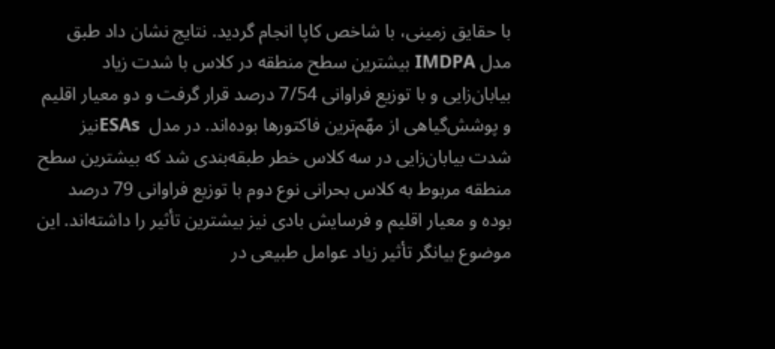با حقایق زمینی، با شاخص کاپا انجام گردید. نتایج نشان داد طبق مدل IMDPA بیشترین سطح منطقه در کلاس با شدت زیاد بیابان‌زایی و با توزیع فراوانی 7/54 درصد قرار گرفت و دو معیار اقلیم و پوشش‌گیاهی از مهّم‌ترین فاکتورها بوده‌اند. در مدل  ESAsنیز شدت بیابان‌زایی در سه کلاس خطر طبقه‌بندی شد که بیشترین سطح منطقه مربوط به کلاس بحرانی نوع دوم با توزیع فراوانی 79 درصد بوده و معیار اقلیم و فرسایش بادی نیز بیشترین تأثیر را داشته‌اند. این موضوع بیانگر تأثیر زیاد عوامل طبیعی در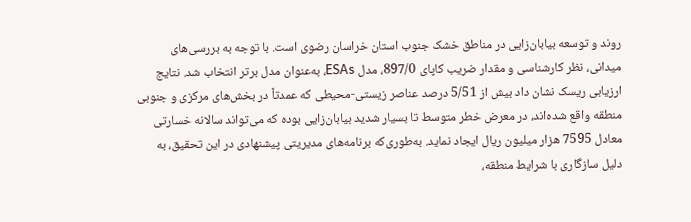روند و توسعه بیابان‌زایی در مناطق خشک جنوب استان خراسان رضوی است. با توجه به بررسی‌های میدانی، نظر کارشناسی و مقدار ضریب کاپای 897/0، مدل ESAs، به‌عنوان مدل برتر انتخاب شد. نتایج ارزیابی ریسک نشان داد بیش از 5/51 درصد عناصر زیستی-محیطی که عمدتاً در بخش‌های مرکزی و جنوبی منطقه واقع شده‌اند، در معرض خطر متوسط تا بسیار شدید بیابان‌زایی بوده که می‌تواند سالانه خسارتی معادل 7595 هزار میلیون ریال ایجاد نماید. به‌طوری‌که برنامه‌‌های مدیریتی پیشنهادی در این تحقیق، به دلیل سازگاری با شرایط منطقه،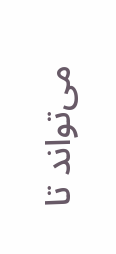می‌تواند تا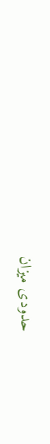حدودی میزان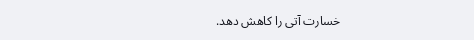خسارت آتی را کاهش دهد.